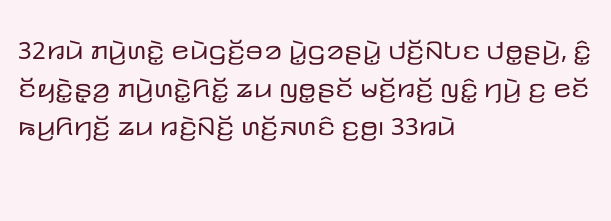32ꤙꤣꤧ ꤊꤣꤧ꤬ꤛꤢꤧ꤭ ꤕꤣꤧꤞꤢꤩ꤬ꤋꤤ ꤣꤧ꤭ꤞꤤꤔꤣꤧ꤭ ꤓꤢꤩ꤬ꤡꤝꤢ ꤓꤥ꤭ꤔꤣꤧ꤬, ꤢꤨ꤭ ꤢꤩꤟꤢꤧ꤭ꤔ꤫ꤤ꤬ ꤊꤣꤧ꤬ꤛꤢꤧ꤭ꤖꤢꤩ꤭ ꤘꤣ ꤜꤥ꤭ꤔꤢꤩ ꤗꤢꤩ꤬ꤙꤢꤩ꤬ ꤜꤢꤨ꤭ ꤚꤣꤧ꤬ ꤢ꤬ ꤕꤢꤩ ꤒꤣ꤬ꤖꤚꤢꤩ꤬ ꤘꤣ ꤙꤢꤧ꤬ꤡꤢꤩ꤬ ꤛꤢꤩ꤬ꤏꤛꤢꤨ ꤢ꤬ꤥ꤬꤯ 33ꤙꤣꤧ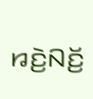ꤙꤢꤧ꤬ꤡꤢꤩ꤬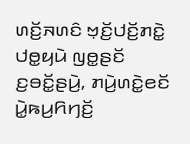ꤛꤢꤩ꤬ꤏꤛꤢꤨ ꤠ꤫ꤢꤩ꤬ꤓꤢꤩ꤬ꤊꤢꤧ꤭ ꤓꤥ꤭ꤟꤣꤧ ꤜꤥ꤭ꤔꤢꤩ ꤢ꤬ꤋꤢꤩ꤭ꤔꤣꤧ꤬, ꤊꤣꤧ꤬ꤛꤢꤧ꤭ꤕꤢꤩ ꤣꤧ꤭ꤒꤣ꤬ꤖꤚꤢꤩ꤬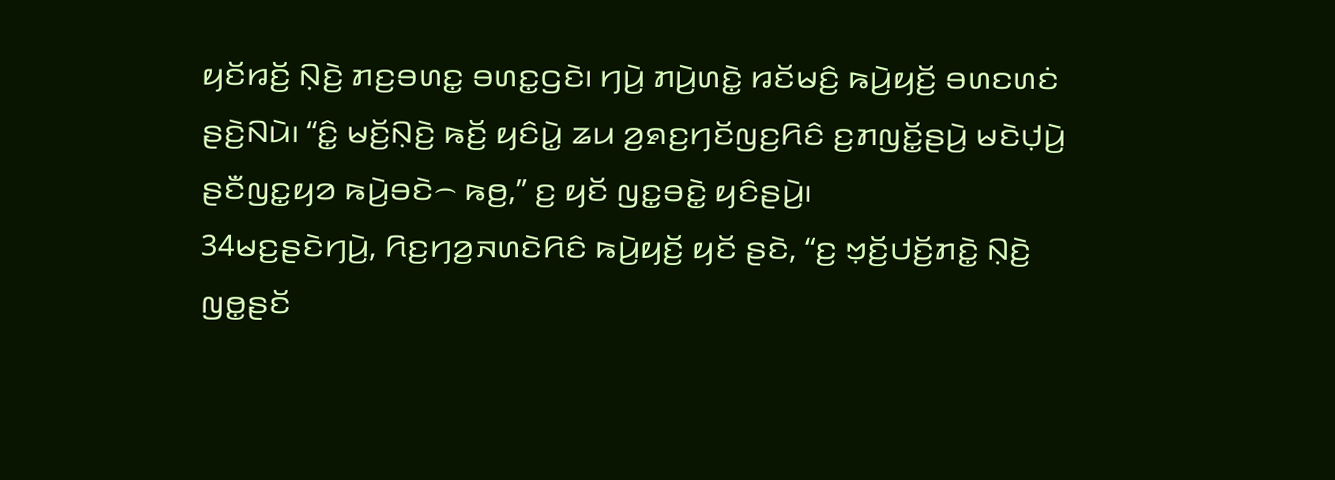ꤟꤢꤩꤙꤢꤩ꤬ ꤡ꤫ꤢꤧ꤬ ꤊꤢ꤬ꤋꤛꤢ꤭ ꤋꤛꤢ꤭ꤞꤢꤧ꤯ ꤚꤣꤧ꤬ ꤊꤣꤧ꤬ꤛꤢꤧ꤭ ꤙꤢꤩꤗꤢꤨ꤬ ꤒꤣꤧ꤬ꤟꤢꤩ꤬ ꤋꤛꤢꤛꤢꤦ ꤔꤢꤧ꤬ꤡꤣꤧ꤯ “ꤢꤨ꤭ ꤗꤢꤩ꤬ꤡ꤫ꤢꤧ꤬ ꤒꤢꤩ꤬ ꤟꤢꤨꤣꤧ꤭ ꤘꤣ ꤤ꤬ꤎꤢ꤬ꤚꤢꤩꤜꤢ꤬ꤖꤢꤨ ꤢ꤬ꤊꤜꤢꤩ꤭ꤔꤣꤧ꤬ ꤗꤢꤧꤓ꤫ꤣꤧ꤬ ꤔꤢꤪꤜꤢ꤭ꤟꤤ ꤒꤣꤧ꤬ꤋꤢꤧ꤮ ꤒꤥ꤬,” ꤢ꤬ ꤟꤢꤩ ꤜꤢ꤭ꤋꤢꤧ꤭ ꤟꤢꤨꤔꤣꤧ꤬꤯
34ꤗꤢ꤬ꤔꤢꤧꤚꤣꤧ꤬, ꤖꤢ꤬ꤚꤤ꤬ꤏꤛꤢꤧꤖꤢꤨ ꤒꤣꤧ꤬ꤟꤢꤩ꤬ ꤟꤢꤩ ꤔꤢꤧ, “ꤢ꤬ ꤠ꤫ꤢꤩ꤬ꤓꤢꤩ꤬ꤊꤢꤧ꤭ ꤡ꤫ꤢꤧ꤬ ꤜꤥ꤭ꤔꤢꤩ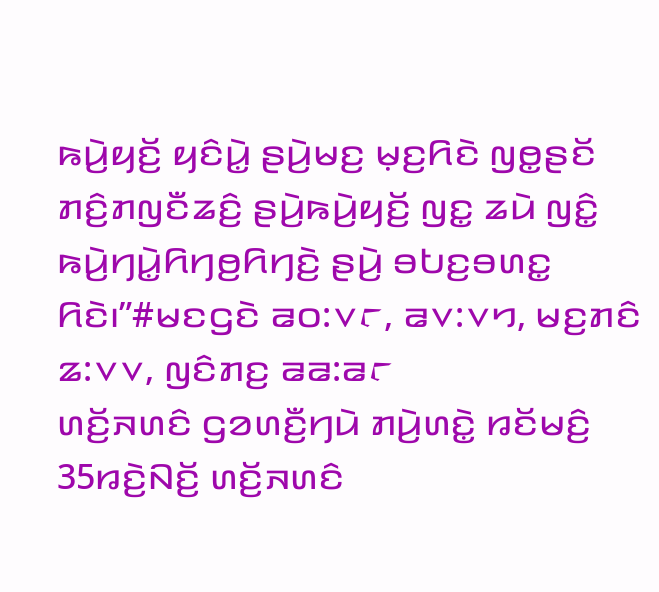ꤒꤣꤧ꤬ꤟꤢꤩ꤬ ꤟꤢꤨꤣꤧ꤭ ꤔꤣꤧ꤬ꤗꤢ꤬ ꤗ꤫ꤢ꤬ꤖꤢꤧ ꤜꤥ꤭ꤔꤢꤩ ꤊꤢꤨ꤬ꤊꤜꤢꤪꤘꤢꤨ꤬ ꤔꤣꤧ꤬ꤒꤣꤧ꤬ꤟꤢꤩ꤬ ꤜꤢ꤭ ꤘꤣꤧ ꤜꤢꤨ꤭ ꤒꤣꤧ꤬ꤚꤣꤧ꤭ꤖꤚꤥ꤬ꤖꤚꤢꤧ꤬ ꤔꤣꤧ꤬ ꤋꤝꤢ꤬ꤋꤛꤢ꤭ ꤖꤢꤧ꤯”#ꤗꤢꤞꤢꤧ ꤁꤀:꤂꤅, ꤁꤂:꤂꤄, ꤗꤢ꤬ꤊꤢꤨ ꤃:꤂꤂, ꤜꤢꤨꤊꤢ꤬ ꤁꤁:꤁꤅
ꤛꤢꤩ꤬ꤏꤛꤢꤨ ꤞꤤꤛꤢꤪ꤬ꤚꤣꤧ ꤊꤣꤧ꤬ꤛꤢꤧ꤭ ꤙꤢꤩꤗꤢꤨ꤬
35ꤙꤢꤧ꤬ꤡꤢꤩ꤬ ꤛꤢꤩ꤬ꤏꤛꤢꤨ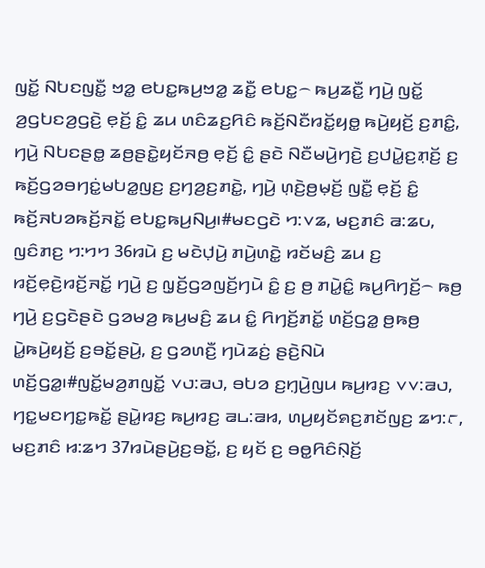ꤜꤢꤩ꤭ ꤡꤝꤢꤜꤢꤪ꤭ ꤠꤤ꤭ ꤕꤝꤢ꤭ꤒꤣ꤬ꤠꤤ꤭ ꤘꤢꤪ꤭ ꤕꤝꤢ꤭꤮ ꤒꤣ꤬ꤘꤢꤪ꤭ ꤚꤣꤧ꤬ ꤜꤢꤩ꤭ ꤤ꤬ꤞꤝꤢꤤ꤬ꤞꤢꤧ꤬ ꤕ꤫ꤢꤩ꤬ ꤢꤨ꤭ ꤘꤣ ꤛꤢꤨꤘꤢ꤬ꤖꤢꤨ ꤒꤢꤩ꤬ꤡꤢꤪꤙꤢꤩ꤭ꤟꤥ꤭ ꤒꤣꤧ꤬ꤟꤢꤩ꤬ ꤢ꤬ꤊꤢꤨ꤭, ꤚꤣꤧ꤬ ꤡꤝꤢꤔꤥ꤭ ꤘꤥ꤬ꤔꤢꤧ꤭ꤟꤢꤩꤏꤥ꤬ ꤕ꤫ꤢꤩ꤬ ꤢꤨ꤭ ꤔꤢꤧ ꤡꤢꤪꤗꤣꤧ꤬ꤚꤢꤧ꤬ ꤢ꤬ꤓꤣꤧ꤭ꤢ꤬ꤊ꤫ꤢꤩ꤬ ꤢ꤬ ꤒꤢꤩ꤬ꤞꤤꤋꤚꤢꤦ꤭ꤗꤝꤤ꤭ꤜꤢ꤬ ꤢ꤬ꤚꤤ꤬ꤢ꤬ꤊꤢꤧ꤭, ꤚꤣꤧ꤬ ꤛ꤫ꤢꤧ꤬ꤥ꤬ꤗ꤫ꤢꤩ꤬ ꤜꤢꤪ꤭ ꤕ꤫ꤢꤩ꤬ ꤢꤨ꤭ ꤒꤢꤩ꤬ꤏꤝꤤꤒꤢꤩ꤬ꤏꤢꤩ꤭ ꤕꤝꤢ꤭ꤒꤣ꤬ꤡꤣ꤬꤯#ꤗꤢꤞꤢꤧ ꤄:꤂꤃, ꤗꤢ꤬ꤊꤢꤨ ꤁:꤃꤉, ꤜꤢꤨꤊꤢ꤬ ꤄:꤄꤄ 36ꤙꤣꤧ ꤢ꤬ ꤗꤢꤧꤓ꤫ꤣꤧ꤬ ꤊꤣꤧ꤬ꤛꤢꤧ꤭ ꤙꤢꤩꤗꤢꤨ꤬ ꤘꤣ ꤢ꤬ ꤙꤢꤩ꤬ꤕ꤫ꤢꤧ꤬ꤙꤢꤩ꤬ꤏꤢꤩ꤭ ꤚꤣꤧ꤬ ꤢ꤬ ꤜ꤫ꤢꤩ꤬ꤞꤤꤜꤢꤩ꤬ꤚꤣꤧ ꤢꤨ꤭ ꤢ꤬ ꤥ꤬ ꤊꤣꤧ꤭ꤢꤨ꤭ ꤒꤣ꤬ꤖꤚꤢꤩ꤬꤮ ꤒꤥ꤬ ꤚꤣꤧ꤬ ꤢ꤬ꤞꤢꤧꤔꤢꤧ ꤞꤤꤗꤤ꤬ ꤒꤣ꤬ꤗꤢꤨ꤬ ꤘꤣ ꤢꤨ꤭ ꤖꤚꤢꤩ꤬ꤊꤢꤩ꤭ ꤛꤢꤩ꤬ꤞꤤ꤭ ꤥ꤬ꤒꤥ꤬ ꤣꤧ꤭ꤒꤣꤧ꤬ꤟꤢꤩ꤬ ꤢ꤬ꤋꤢꤩ꤭ꤔꤣꤧ꤬, ꤢ꤬ ꤞꤤꤛꤢꤪ꤬ ꤚꤣꤧꤘꤢꤦ꤬ ꤔꤢꤧ꤬ꤡꤣꤧ ꤛꤢꤩ꤬ꤞꤤ꤭꤯#ꤜꤢꤩ꤭ꤗꤤ꤬ꤊꤜꤢꤩ꤭ ꤂꤇:꤁꤇, ꤋꤝꤤ ꤢ꤬ꤚ꤫ꤣꤧ꤬ꤜꤣ ꤒꤣ꤬ꤙꤢ꤬ ꤂꤂:꤁꤇, ꤚꤢ꤭ꤗꤢꤚꤢ꤭ꤒꤢꤩ꤭ ꤔꤣꤧ꤭ꤙꤢ꤬ ꤒꤣ꤬ꤙꤢ꤬ ꤁꤈:꤁꤆, ꤛꤣ꤬ꤟꤢꤩꤎꤢ꤬ꤊꤢꤩꤜꤢ꤬ ꤃꤄:꤅, ꤗꤢ꤬ꤊꤢꤨ ꤆:꤃꤄ 37ꤙꤣꤧꤔꤣꤧ꤬ꤢ꤬ꤋꤢꤩ꤭, ꤢ꤬ ꤟꤢꤩ ꤢ꤬ ꤋꤥ꤭ꤖꤢꤨꤡ꤫ꤢꤩ꤬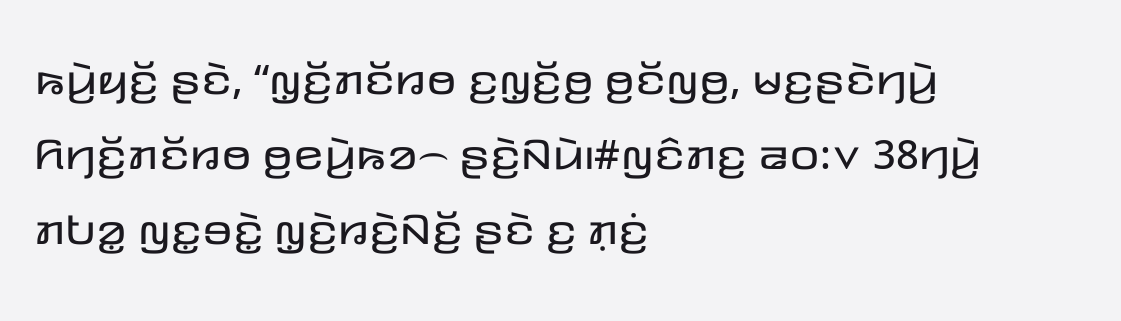ꤒꤣꤧ꤬ꤟꤢꤩ꤬ ꤔꤢꤧ, “ꤜ꤫ꤢꤩ꤬ꤊꤢꤩꤙꤥ ꤢ꤬ꤜ꤫ꤢꤩ꤬ꤥ꤬ ꤥ꤬ꤢꤩꤜꤥ꤬, ꤗꤢ꤬ꤔꤢꤧꤚꤣꤧ꤬ ꤖꤚꤢꤩ꤬ꤊꤢꤩꤙꤥ ꤥ꤬ꤕꤣꤧ꤬ꤒꤤ꤮ ꤔꤢꤧ꤬ꤡꤣꤧ꤯#ꤜꤢꤨꤊꤢ꤬ ꤁꤀:꤂ 38ꤚꤣꤧ꤬ ꤊꤝꤤ꤭ ꤜꤢ꤭ꤋꤢꤧ꤭ ꤜ꤫ꤢꤧ꤬ꤙꤢꤧ꤬ꤡꤢꤩ꤬ ꤔꤢꤧ ꤢ꤬ ꤊ꤫ꤢꤦ꤬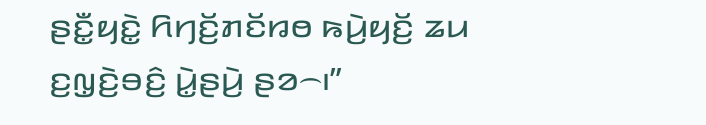ꤔꤢꤪ꤭ꤟꤢꤧ꤭ ꤖꤚꤢꤩ꤬ꤊꤢꤩꤙꤥ ꤒꤣꤧ꤬ꤟꤢꤩ꤬ ꤘꤣ ꤢ꤬ꤜ꤫ꤢꤧ꤬ꤋꤢꤨ꤬ ꤣꤧ꤭ꤔꤣꤧ꤬ ꤔꤤ꤮꤯”